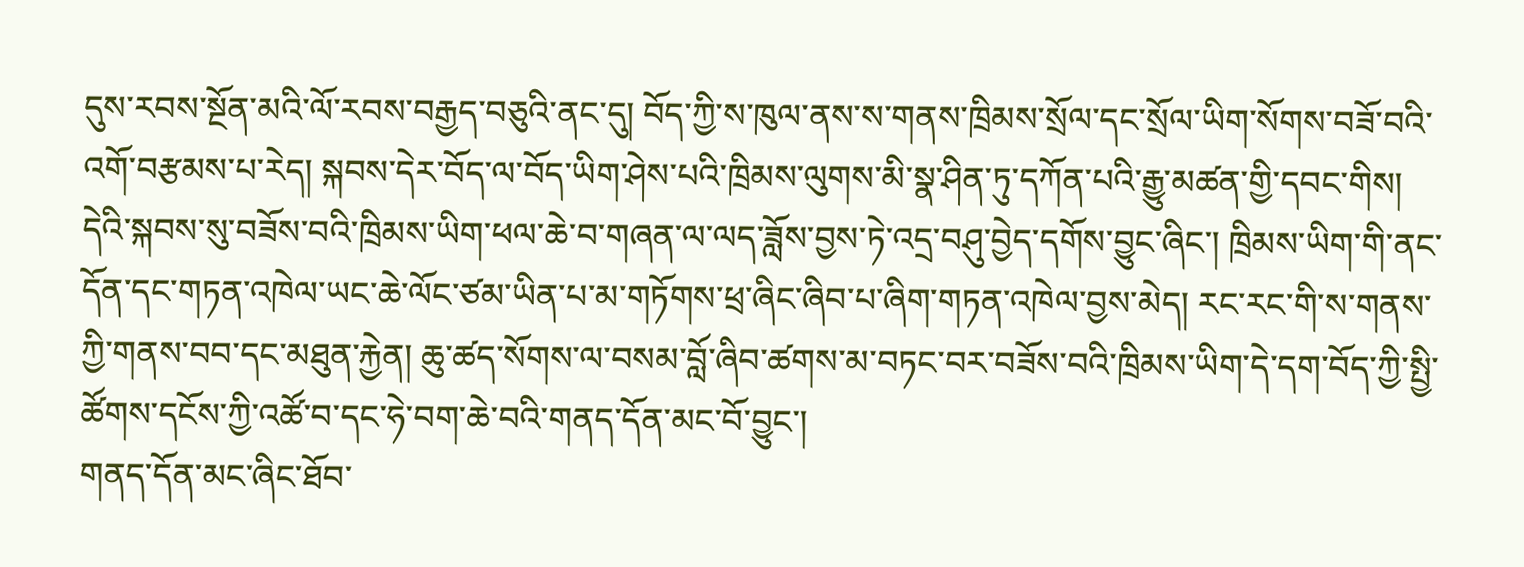དུས་རབས་སྔོན་མའི་ལོ་རབས་བརྒྱད་བཅུའི་ནང་དུ། བོད་ཀྱི་ས་ཁུལ་ནས་ས་གནས་ཁྲིམས་སྲོལ་དང་སྲོལ་ཡིག་སོགས་བཟོ་བའི་འགོ་བརྩམས་པ་རེད། སྐབས་དེར་བོད་ལ་བོད་ཡིག་ཤེས་པའི་ཁྲིམས་ལུགས་མི་སྣ་ཤིན་ཏུ་དཀོན་པའི་རྒྱུ་མཚན་གྱི་དབང་གིས། དེའི་སྐབས་སུ་བཟོས་བའི་ཁྲིམས་ཡིག་ཕལ་ཆེ་བ་གཞན་ལ་ལད་ཟློས་བྱས་ཏེ་འདྲ་བཤུ་བྱེད་དགོས་བྱུང་ཞིང་། ཁྲིམས་ཡིག་གི་ནང་དོན་དང་གཏན་འཁེལ་ཡང་ཆེ་ལོང་ཙམ་ཡིན་པ་མ་གཏོགས་ཕྲ་ཞིང་ཞིབ་པ་ཞིག་གཏན་འཁེལ་བྱས་མེད། རང་རང་གི་ས་གནས་ཀྱི་གནས་བབ་དང་མཐུན་རྐྱེན། ཆུ་ཚད་སོགས་ལ་བསམ་བློ་ཞིབ་ཚགས་མ་བཏང་བར་བཟོས་བའི་ཁྲིམས་ཡིག་དེ་དག་བོད་ཀྱི་སྤྱི་ཚོགས་དངོས་ཀྱི་འཚོ་བ་དང་ཧེ་བག་ཆེ་བའི་གནད་དོན་མང་བོ་བྱུང་།
གནད་དོན་མང་ཞིང་ཐོབ་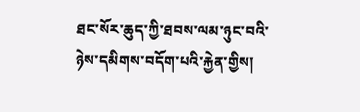ཐང་སོར་ཆུད་ཀྱི་ཐབས་ལམ་ཉུང་བའི་ཉེས་དམིགས་བདོག་པའི་རྐྱེན་གྱིས།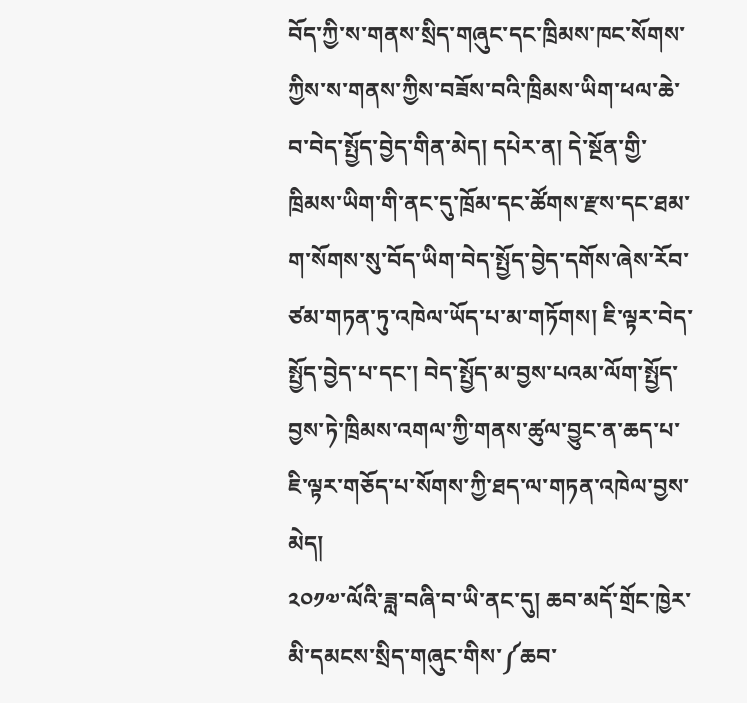བོད་ཀྱི་ས་གནས་སྲིད་གཞུང་དང་ཁྲིམས་ཁང་སོགས་ཀྱིས་ས་གནས་ཀྱིས་བཟོས་བའི་ཁྲིམས་ཡིག་ཕལ་ཆེ་བ་བེད་སྤྱོད་བྱེད་གིན་མེད། དཔེར་ན། དེ་སྔོན་གྱི་ཁྲིམས་ཡིག་གི་ནང་དུ་ཁྲོམ་དང་ཚོགས་རྫས་དང་ཐམ་ག་སོགས་སུ་བོད་ཡིག་བེད་སྤྱོད་བྱེད་དགོས་ཞེས་རོབ་ཙམ་གཏན་ཏུ་འཁེལ་ཡོད་པ་མ་གཏོགས། ཇི་ལྟར་བེད་སྤྱོད་བྱེད་པ་དང་། བེད་སྤྱོད་མ་བྱས་པའམ་ལོག་སྤྱོད་བྱས་ཏེ་ཁྲིམས་འགལ་ཀྱི་གནས་ཚུལ་བྱུང་ན་ཆད་པ་ཇི་ལྟར་གཅོད་པ་སོགས་ཀྱི་ཐད་ལ་གཏན་འཁེལ་བྱས་མེད།
༢༠༡༧་ལོའི་ཟླ་བཞི་བ་ཡི་ནང་དུ། ཆབ་མདོ་གྲོང་ཁྱེར་མི་དམངས་སྲིད་གཞུང་གིས་༼ཆབ་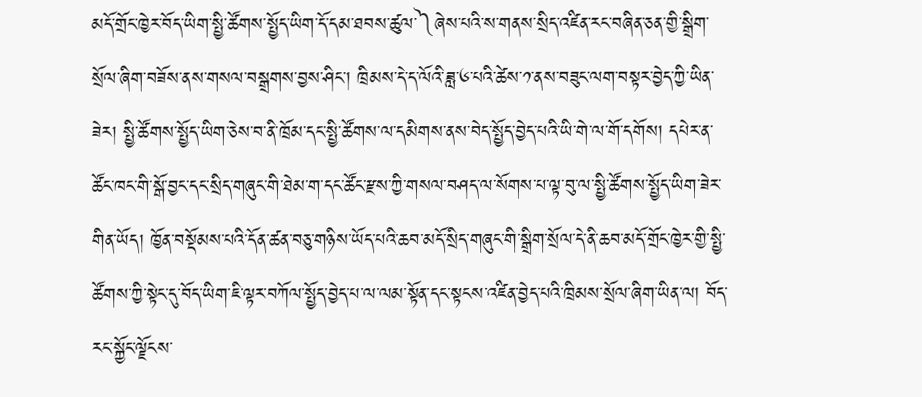མདོ་གྲོང་ཁྱེར་བོད་ཡིག་སྤྱི་ཚོགས་སྤྱོད་ཡིག་དོ་དམ་ཐབས་ཚུལ་༽ཞེས་པའི་ས་གནས་སྲིད་འཛིན་རང་བཞིན་ཅན་གྱི་སྒྲིག་སྲོལ་ཞིག་བཟོས་ནས་གསལ་བསྒྲགས་བྱས་ཤིང་། ཁྲིམས་དེ་ད་ལོའི་ཟླ་༦་པའི་ཚེས་༡་ནས་བཟུང་ལག་བསྟར་བྱེད་ཀྱི་ཡིན་ཟེར། སྤྱི་ཚོགས་སྤྱོད་ཡིག་ཅེས་བ་ནི་ཁྲོམ་དང་སྤྱི་ཚོགས་ལ་དམིགས་ནས་བེད་སྤྱོད་བྱེད་པའི་ཡི་གེ་ལ་གོ་དགོས། དཔེར་ན་ཚོང་ཁང་གི་སྒོ་བྱང་དང་སྲིད་གཞུང་གི་ཐེམ་ག་དང་ཚོང་རྫས་ཀྱི་གསལ་བཤད་ལ་སོགས་པ་ལྟ་བུ་ལ་སྤྱི་ཚོགས་སྤྱོད་ཡིག་ཟེར་གིན་ཡོད། ཁྱོན་བསྡོམས་པའི་དོན་ཚན་བཅུ་གཉིས་ཡོད་པའི་ཆབ་མདོ་སྲིད་གཞུང་གི་སྒྲིག་སྲོལ་དེ་ནི་ཆབ་མདོ་གྲོང་ཁྱེར་གྱི་སྤྱི་ཚོགས་ཀྱི་སྟེང་དུ་བོད་ཡིག་ཇི་ལྟར་བཀོལ་སྤྱོད་བྱེད་པ་ལ་ལམ་སྟོན་དང་སྟངས་འཛིན་བྱེད་པའི་ཁྲིམས་སྲོལ་ཞིག་ཡིན་ལ། བོད་རང་སྐྱོང་ལྗོངས་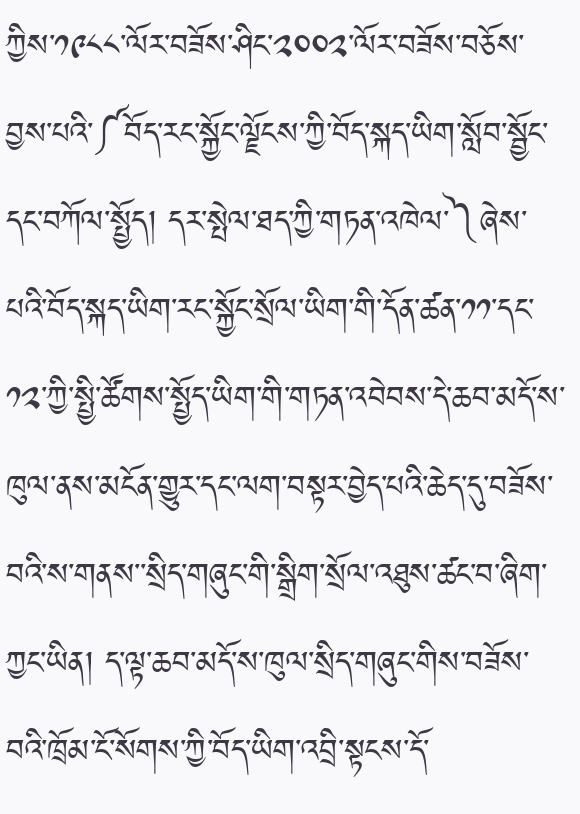ཀྱིས་༡༩༨༨་ལོར་བཟོས་ཤིང་༢༠༠༢་ལོར་བཟོས་བཅོས་བྱས་པའི་༼བོད་རང་སྐྱོང་ལྗོངས་ཀྱི་བོད་སྐད་ཡིག་སློབ་སྦྱོང་དང་བཀོལ་སྤྱོད། དར་སྤེལ་ཐད་ཀྱི་གཏན་འཁེལ་༽ཞེས་པའི་བོད་སྐད་ཡིག་རང་སྐྱོང་སྲོལ་ཡིག་གི་དོན་ཚན་༡༡་དང་༡༢་ཀྱི་སྤྱི་ཚོགས་སྤྱོད་ཡིག་གི་གཏན་འབེབས་དེ་ཆབ་མདོ་ས་ཁུལ་ནས་མངོན་གྱུར་དང་ལག་བསྟར་བྱེད་པའི་ཆེད་དུ་བཟོས་བའི་ས་གནས་་སྲིད་གཞུང་གི་སྒྲིག་སྲོལ་འཐུས་ཚང་བ་ཞིག་ཀྱང་ཡིན། ད་ལྟ་ཆབ་མདོ་ས་ཁུལ་སྲིད་གཞུང་གིས་བཟོས་བའི་ཁྲོམ་ངོ་སོགས་ཀྱི་བོད་ཡིག་འབྲི་སྟངས་དོ་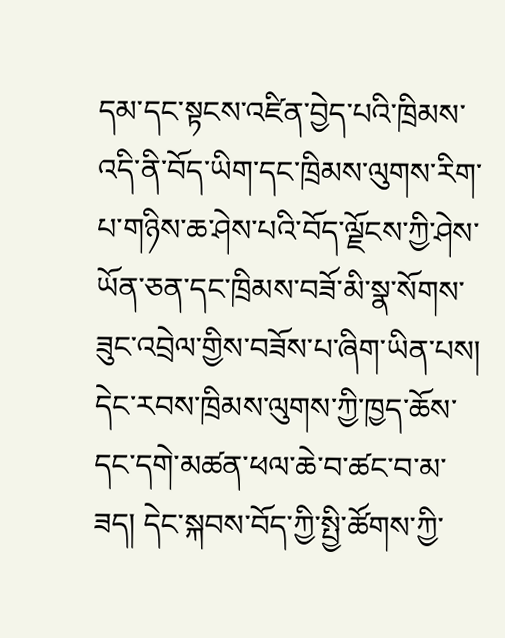དམ་དང་སྟངས་འཛིན་བྱེད་པའི་ཁྲིམས་འདི་ནི་བོད་ཡིག་དང་ཁྲིམས་ལུགས་རིག་པ་གཉིས་ཆ་ཤེས་པའི་བོད་ལྗོངས་ཀྱི་ཤེས་ཡོན་ཅན་དང་ཁྲིམས་བཟོ་མི་སྣ་སོགས་ཟུང་འབྲེལ་གྱིས་བཟོས་པ་ཞིག་ཡིན་པས། དེང་རབས་ཁྲིམས་ལུགས་ཀྱི་ཁྱད་ཆོས་དང་དགེ་མཚན་ཕལ་ཆེ་བ་ཚང་བ་མ་ཟད། དེང་སྐབས་བོད་ཀྱི་སྤྱི་ཚོགས་ཀྱི་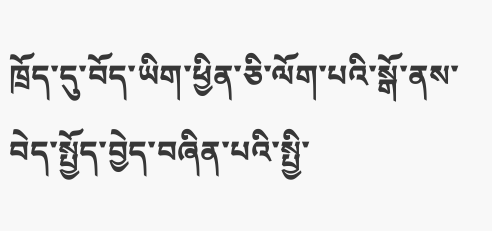ཁྲོད་དུ་བོད་ཡིག་ཕྱིན་ཅི་ལོག་པའི་སྒོ་ནས་བེད་སྤྱོད་བྱེད་བཞིན་པའི་སྤྱི་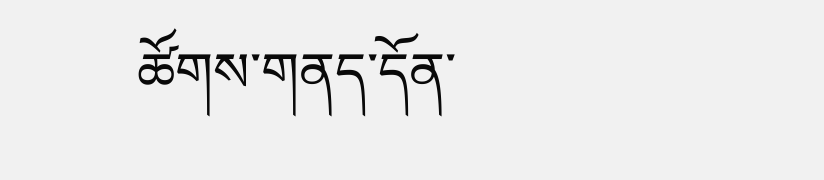ཚོགས་གནད་དོན་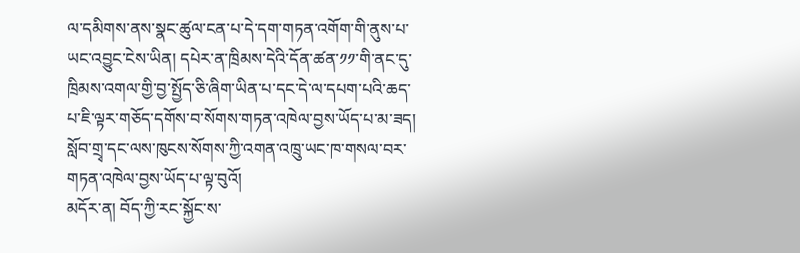ལ་དམིགས་ནས་སྣང་ཚུལ་ངན་པ་དེ་དག་གཏན་འགོག་གི་ནུས་པ་ཡང་འབྱུང་ངེས་ཡིན། དཔེར་ན་ཁྲིམས་དེའི་དོན་ཚན་༡༡་གི་ནང་དུ་ཁྲིམས་འགལ་གྱི་བྱ་སྤྱོད་ཅི་ཞིག་ཡིན་པ་དང་དེ་ལ་དཔག་པའི་ཆད་པ་ཇི་ལྟར་གཅོད་དགོས་བ་སོགས་གཏན་འཁེལ་བྱས་ཡོད་པ་མ་ཟད། སློབ་གྲྭ་དང་ལས་ཁུངས་སོགས་ཀྱི་འགན་འཁྲུ་ཡང་ཁ་གསལ་བར་གཏན་འཁེལ་བྱས་ཡོད་པ་ལྟ་བུའོ།
མདོར་ན། བོད་ཀྱི་རང་སྐྱོང་ས་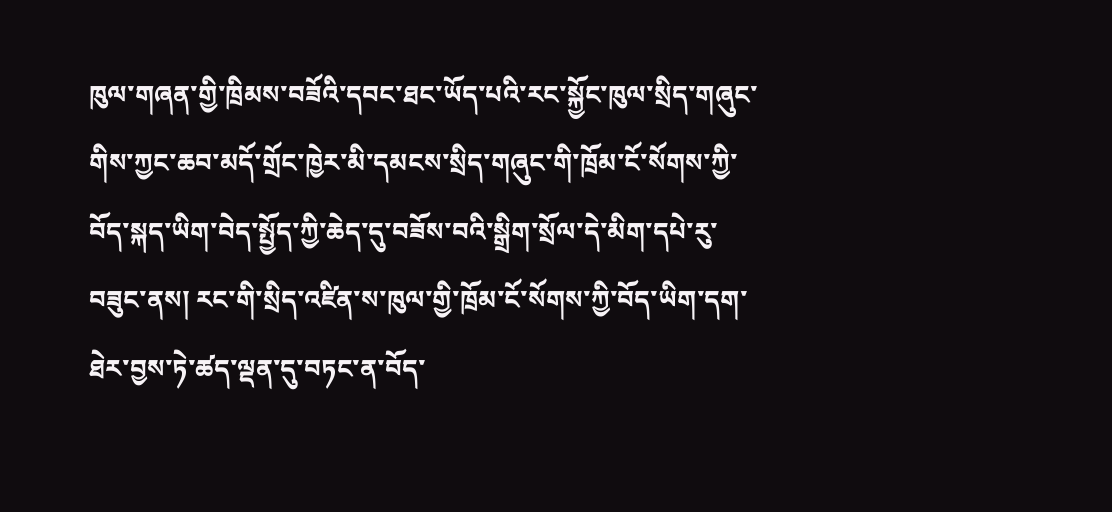ཁུལ་གཞན་གྱི་ཁྲིམས་བཟོའི་དབང་ཐང་ཡོད་པའི་རང་སྐྱོང་ཁུལ་སྲིད་གཞུང་གིས་ཀྱང་ཆབ་མདོ་གྲོང་ཁྱེར་མི་དམངས་སྲིད་གཞུང་གི་ཁྲོམ་ངོ་སོགས་ཀྱི་བོད་སྐད་ཡིག་བེད་སྤྱོད་ཀྱི་ཆེད་དུ་བཟོས་བའི་སྒྲིག་སྲོལ་དེ་མིག་དཔེ་རུ་བཟུང་ནས། རང་གི་སྲིད་འཛིན་ས་ཁུལ་གྱི་ཁྲོམ་ངོ་སོགས་ཀྱི་བོད་ཡིག་དག་ཐེར་བྱས་ཏེ་ཚད་ལྡན་དུ་བཏང་ན་བོད་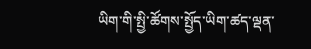ཡིག་གི་སྤྱི་ཚོགས་སྤྱོད་ཡིག་ཚད་ལྡན་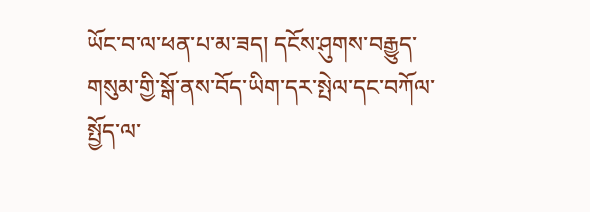ཡོང་བ་ལ་ཕན་པ་མ་ཟད། དངོས་ཤུགས་བརྒྱུད་གསུམ་གྱི་སྒོ་ནས་བོད་ཡིག་དར་སྤེལ་དང་བཀོལ་སྤྱོད་ལ་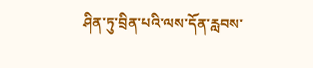ཤིན་ཏུ་བྲིན་པའི་ལས་དོན་རླབས་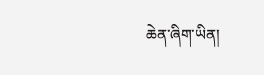ཆེན་ཞིག་ཡིན།